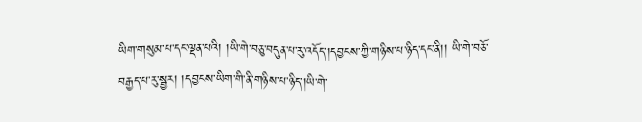ཡིག་གསུམ་པ་དང་ལྡན་པའི། །ཡི་གེ་བཅུ་བདུན་པ་རུ་འདོད་།དབྱངས་ཀྱི་གཉིས་པ་ཉིད་དང་ནི།། ཡི་གེ་བཅོ་བརྒྱད་པ་རུ་སྦྱར། །དབྱངས་ཡིག་གི་ནི་གཉིས་པ་ཉིད་།ཡི་གེ་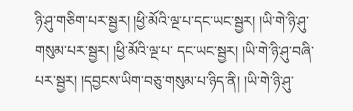ཉི་ཤུ་གཅིག་པར་སྦྱར། །ཕྱི་མོའི་ལྔ་པ་དང་ཡང་སྦྱར། །ཡི་གེ་ཉི་ཤུ་གསུམ་པར་སྦྱར། །ཕྱི་མོའི་ལྔ་པ་ དང་ཡང་སྦྱར། །ཡི་གེ་ཉི་ཤུ་བཞི་པར་སྦྱར། །དབྱངས་ཡིག་བཅུ་གསུམ་པ་ཉིད་ནི། །ཡི་གེ་ཉི་ཤུ་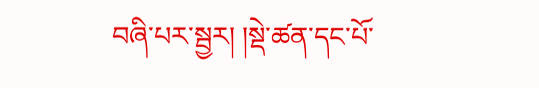བཞི་པར་སྦྱར། །སྡེ་ཚན་དང་པོ་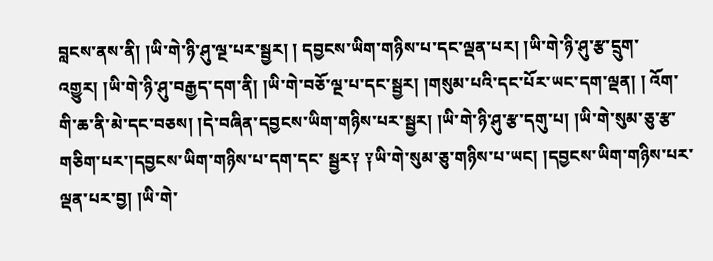བླངས་ནས་ནི། །ཡི་གེ་ཉི་ཤུ་ལྔ་པར་སྦྱར། ། དབྱངས་ཡིག་གཉིས་པ་དང་ལྡན་པར། །ཡི་གེ་ཉི་ཤུ་རྩ་དྲུག་འགྱུར། །ཡི་གེ་ཉི་ཤུ་བརྒྱད་དག་ནི། །ཡི་གེ་བཅོ་ལྔ་པ་དང་སྦྱར། །གསུམ་པའི་དང་པོར་ཡང་དག་ལྡན། ། འོག་གི་ཆ་ནི་མེ་དང་བཅས། །དེ་བཞིན་དབྱངས་ཡིག་གཉིས་པར་སྦྱར། །ཡི་གེ་ཉི་ཤུ་རྩ་དགུ་པ། །ཡི་གེ་སུམ་ཅུ་རྩ་གཅིག་པར་།དབྱངས་ཡིག་གཉིས་པ་དག་དང་ སྦྱར༑ ༑ཡི་གེ་སུམ་ཅུ་གཉིས་པ་ཡང། །དབྱངས་ཡིག་གཉིས་པར་ལྡན་པར་བྱ། །ཡི་གེ་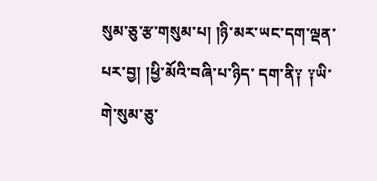སུམ་ཅུ་རྩ་གསུམ་པ། །ཉི་མར་ཡང་དག་ལྡན་པར་བྱ། །ཕྱི་མོའི་བཞི་པ་ཉིད་ དག་ནི༑ ༑ཡི་གེ་སུམ་ཅུ་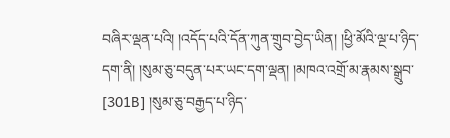བཞིར་ལྡན་པའི། །འདོད་པའི་དོན་ཀུན་གྲུབ་བྱེད་ཡིན། །ཕྱི་མོའི་ལྔ་པ་ཉིད་དག་ནི། །སུམ་ཅུ་བདུན་པར་ཡང་དག་ལྡན། །མཁའ་འགྲོ་མ་རྣམས་སྒྲུབ་ [301B] །སུམ་ཅུ་བརྒྱད་པ་ཉིད་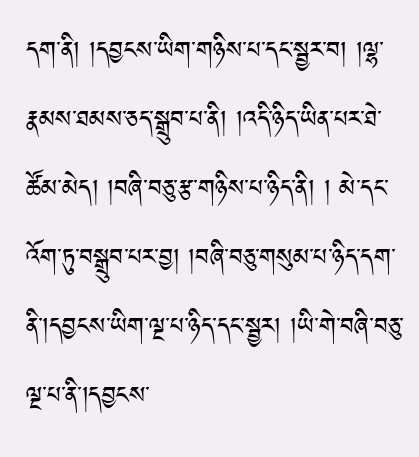དག་ནི། །དབྱངས་ཡིག་གཉིས་པ་དང་སྦྱར་བ། །ལྷ་རྣམས་ཐམས་ཅད་སྒྲུབ་པ་ནི། །འདི་ཉིད་ཡིན་པར་ཐེ་ཚོམ་མེད། །བཞི་བཅུ་རྩ་གཉིས་པ་ཉིད་ནི། ། མེ་དང་འོག་ཏུ་བསྒྲུབ་པར་བྱ། །བཞི་བཅུ་གསུམ་པ་ཉིད་དག་ནི་།དབྱངས་ཡིག་ལྔ་པ་ཉིད་དང་སྦྱར། །ཡི་གེ་བཞི་བཅུ་ལྔ་པ་ནི་།དབྱངས་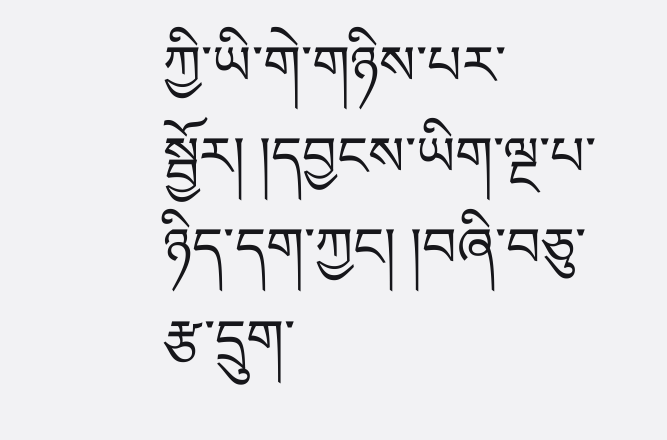ཀྱི་ཡི་གེ་གཉིས་པར་སྦྱོར། །དབྱངས་ཡིག་ལྔ་པ་ ཉིད་དག་ཀྱང། །བཞི་བཅུ་རྩ་དྲུག་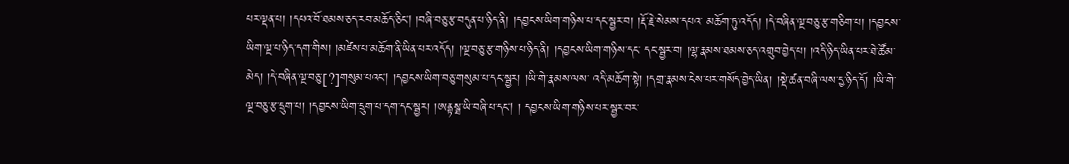པར་ལྡན་པ། །དཔའ་བོ་ཐམས་ཅད་རབ་མཆོད་ཅིང། །བཞི་བཅུ་རྩ་བདུན་པ་ཉིད་ནི། །དབྱངས་ཡིག་གཉིས་པ་དང་སྦྱར་བ། །རྡོ་རྗེ་སེམས་དཔའ་ མཆོག་ཏུ་འདོད། །དེ་བཞིན་ལྔ་བཅུ་རྩ་གཅིག་པ། །དབྱངས་ཡིག་ལྔ་པ་ཉིད་དག་གིས། །མཛེས་པ་མཆོག་ནི་ཡིན་པར་འདོད། །ལྔ་བཅུ་རྩ་གཉིས་པ་ཉིད་ནི། །དབྱངས་ཡིག་གཉིས་དང་ དང་སྦྱར་བ། །ལྷ་རྣམས་ཐམས་ཅད་འགྲུབ་བྱེད་པ། །འདི་ཉིད་ཡིན་པར་ཐེ་ཚོམ་མེད། །དེ་བཞིན་ལྔ་བཅུ་[?]གསུམ་པའང། །དབྱངས་ཡིག་བཅུ་གསུམ་པ་དང་སྦྱར། །ཡི་གེ་རྣམས་ལས་ འདི་མཆོག་སྟེ། །དགྲ་རྣམས་ངེས་པར་གསོད་བྱེད་ཡིན། །སྡེ་ཚན་བཞི་ལས་དྱ་ཉིད་དོ། །ཡི་གེ་ལྔ་བཅུ་རྩ་དྲུག་པ། །དབྱངས་ཡིག་དྲུག་པ་དག་དང་སྦྱར། །ཨནྟསྠ་ཡི་བཞི་པ་དང། ། དབྱངས་ཡིག་གཉིས་པར་སྦྱར་བར་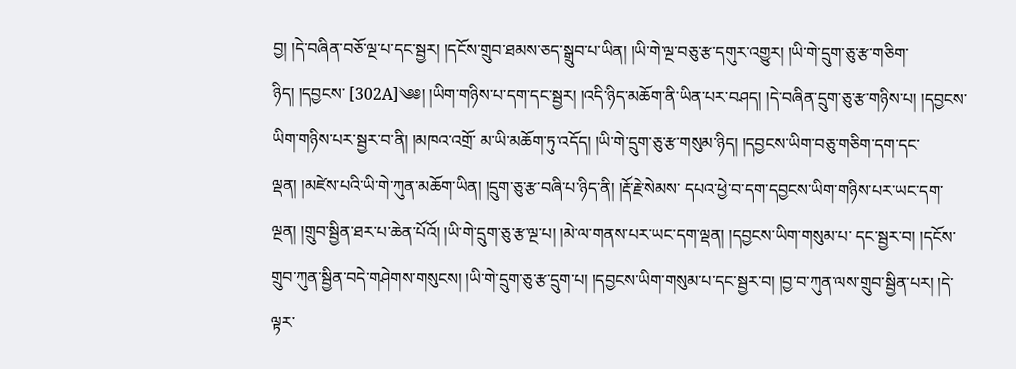བྱ། །དེ་བཞིན་བཅོ་ལྔ་པ་དང་སྦྱར། །དངོས་གྲུབ་ཐམས་ཅད་སྒྲུབ་པ་ཡིན། །ཡི་གེ་ལྔ་བཅུ་རྩ་དགུར་འགྱུར། །ཡི་གེ་དྲུག་ཅུ་རྩ་གཅིག་ཉིད། །དབྱངས་ [302A]༄༅། །ཡིག་གཉིས་པ་དག་དང་སྦྱར། །འདི་ཉིད་མཆོག་ནི་ཡིན་པར་བཤད། །དེ་བཞིན་དྲུག་ཅུ་རྩ་གཉིས་པ། །དབྱངས་ཡིག་གཉིས་པར་སྦྱར་བ་ནི། །མཁའ་འགྲོ་ མ་ཡི་མཆོག་ཏུ་འདོད། །ཡི་གེ་དྲུག་ཅུ་རྩ་གསུམ་ཉིད། །དབྱངས་ཡིག་བཅུ་གཅིག་དག་དང་ལྡན། །མཛེས་པའི་ཡི་གེ་ཀུན་མཆོག་ཡིན། །དྲུག་ཅུ་རྩ་བཞི་པ་ཉིད་ནི། །རྡོ་རྗེ་སེམས་ དཔའ་ཕྱེ་བ་དག་དབྱངས་ཡིག་གཉིས་པར་ཡང་དག་ལྔན། །གྲུབ་སྦྱིན་ཐར་པ་ཆེན་པོའོ། །ཡི་གེ་དྲུག་ཅུ་རྩ་ལྔ་པ། །མེ་ལ་གནས་པར་ཡང་དག་ལྡན། །དབྱངས་ཡིག་གསུམ་པ་ དང་སྦྱར་བ། །དངོས་གྲུབ་ཀུན་སྦྱིན་བདེ་གཤེགས་གསུངས། །ཡི་གེ་དྲུག་ཅུ་རྩ་དྲུག་པ། །དབྱངས་ཡིག་གསུམ་པ་དང་སྦྱར་བ། །བྱ་བ་ཀུན་ལས་གྲུབ་སྦྱིན་པར། །དེ་ལྟར་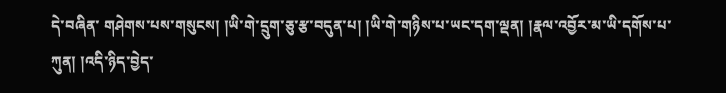དེ་བཞིན་ གཤེགས་པས་གསུངས། །ཡི་གེ་དྲུག་ཅུ་རྩ་བདུན་པ། །ཡི་གེ་གཉིས་པ་ཡང་དག་ལྡན། །རྣལ་འབྱོར་མ་ཡི་དགོས་པ་ཀུན། །འདི་ཉིད་བྱེད་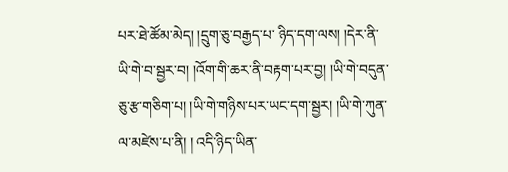པར་ཐེ་ཚོམ་མེད། །དྲུག་ཅུ་བརྒྱད་པ་ ཉིད་དག་ལས། །དེར་ནི་ཡི་གེ་བ་སྦྱར་བ། །འོག་གི་ཆར་ནི་བརྟག་པར་བྱ། །ཡི་གེ་བདུན་ཅུ་རྩ་གཅིག་པ། །ཡི་གེ་གཉིས་པར་ཡང་དག་སྦྱར། །ཡི་གེ་ཀུན་ལ་མཛེས་པ་ནི། ། འདི་ཉིད་ཡིན་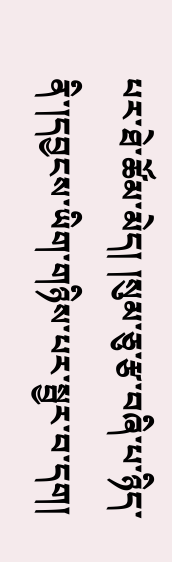པར་ཐེ་ཚོམ་མེད། །སུམ་ཅུ་རྩ་བཞི་པ་ཉིད་ནི་།དབྱངས་ཡིག་གཉིས་པར་སྦྱར་བ་དག།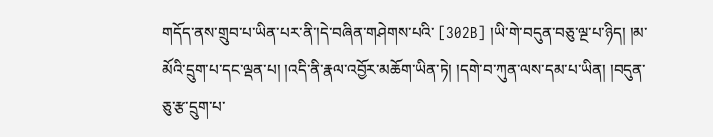གདོད་ནས་གྲུབ་པ་ཡིན་པར་ནི་།དེ་བཞིན་གཤེགས་པའི་ [302B] །ཡི་གེ་བདུན་བཅུ་ལྔ་པ་ཉིད། །མ་མོའི་དྲུག་པ་དང་ལྡན་པ། །འདི་ནི་རྣལ་འབྱོར་མཆོག་ཡིན་ཏེ། །དགེ་བ་ཀུན་ལས་དམ་པ་ཡིན། །བདུན་ཅུ་རྩ་དྲུག་པ་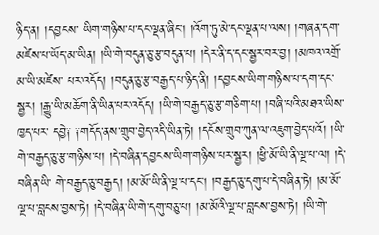ཉིད་ན། །དབྱངས་ ཡིག་གཉིས་པ་དང་ལྡན་ཞིང། །འོག་ཏུ་མེ་དང་ལྡན་པ་ལས། །གཞན་དག་མཛེས་པ་ཡོད་མ་ཡིན། །ཡི་གེ་བདུན་ཅུ་རྩ་བདུན་པ། །དེར་ནི་ད་དང་སྦྱར་བར་བྱ། །མཁའ་འགྲོ་མ་ཡི་མཛེས་ པར་འདོད། །བདུན་ཅུ་རྩ་བརྒྱད་པ་ཉིད་ནི། །དབྱངས་ཡིག་གཉིས་པ་དག་དང་སྦྱར། །རྒྱུ་ཡི་མཆོག་ནི་ཡིན་པར་འདོད། །ཡི་གེ་བརྒྱད་ཅུ་རྩ་གཅིག་པ། །བཞི་པའི་མཐའ་ཡིས་ཁྱད་པར་ དབྱེ༑ ༑གདོད་ནས་གྲུབ་བྱེད་འདི་ཡིན་ཏེ། །དངོས་གྲུབ་ཀུན་ལ་འཇུག་བྱེད་པའོ། །ཡི་གེ་བརྒྱད་ཅུ་རྩ་གཉིས་པ། །དེ་བཞིན་དབྱངས་ཡིག་གཉིས་པར་སྦྱར། །ཕྱི་མོ་ཡི་ནི་ལྔ་པ་ལ། །དེ་བཞིན་ཡི་ གེ་བརྒྱད་ཅུ་བརྒྱད། །མ་མོ་ཡི་ནི་ལྔ་པ་དང། །བརྒྱད་ཅུ་དགུ་པ་དེ་བཞིན་ཏེ། །མ་མོ་ལྔ་པ་བླངས་བྱས་ཏེ། །དེ་བཞིན་ཡི་གེ་དགུ་བཅུ་པ། །མ་མོའི་ལྔ་པ་བླངས་བྱས་ཏེ། །ཡི་གེ་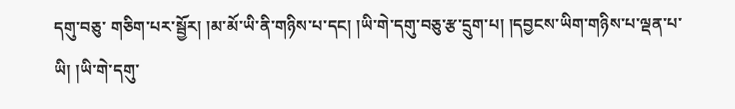དགུ་བཅུ་ གཅིག་པར་སྦྱོར། །མ་མོ་ཡི་ནི་གཉིས་པ་དང། །ཡི་གེ་དགུ་བཅུ་རྩ་དྲུག་པ། །དབྱངས་ཡིག་གཉིས་པ་ལྡན་པ་ཡི། །ཡི་གེ་དགུ་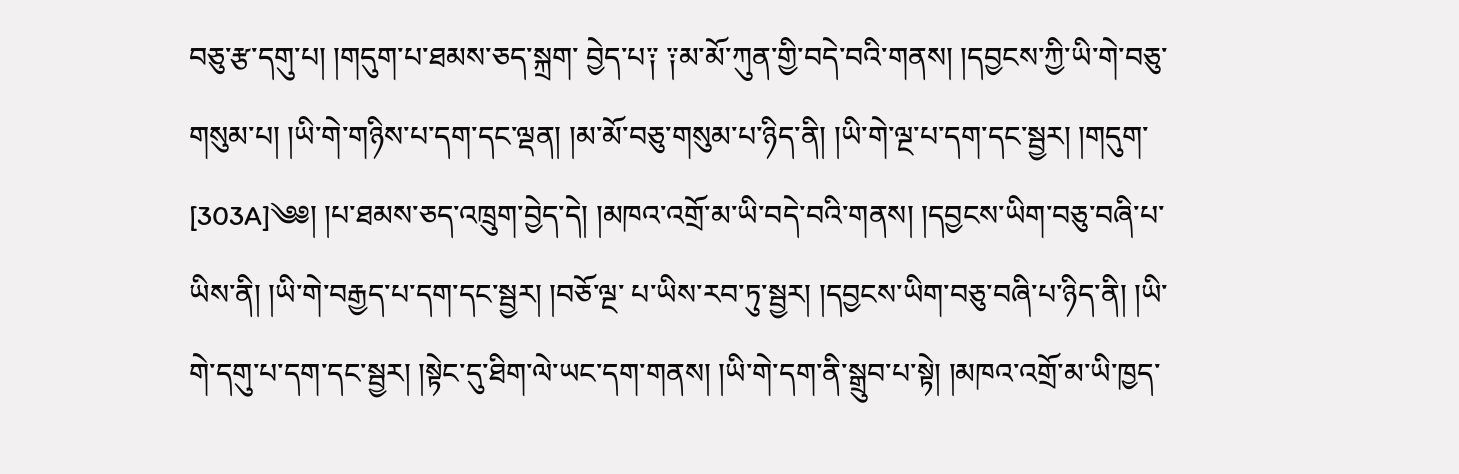བཅུ་རྩ་དགུ་པ། །གདུག་པ་ཐམས་ཅད་སྐྲག་ བྱེད་པ༑ ༑མ་མོ་ཀུན་གྱི་བདེ་བའི་གནས། །དབྱངས་ཀྱི་ཡི་གེ་བཅུ་གསུམ་པ། །ཡི་གེ་གཉིས་པ་དག་དང་ལྡན། །མ་མོ་བཅུ་གསུམ་པ་ཉིད་ནི། །ཡི་གེ་ལྔ་པ་དག་དང་སྦྱར། །གདུག་ [303A]༄༅། །པ་ཐམས་ཅད་འཁྲུག་བྱེད་དེ། །མཁའ་འགྲོ་མ་ཡི་བདེ་བའི་གནས། །དབྱངས་ཡིག་བཅུ་བཞི་པ་ཡིས་ནི། །ཡི་གེ་བརྒྱད་པ་དག་དང་སྦྱར། །བཅོ་ལྔ་ པ་ཡིས་རབ་ཏུ་སྦྱར། །དབྱངས་ཡིག་བཅུ་བཞི་པ་ཉིད་ནི། །ཡི་གེ་དགུ་པ་དག་དང་སྦྱར། །སྟེང་དུ་ཐིག་ལེ་ཡང་དག་གནས། །ཡི་གེ་དག་ནི་སྒྲུབ་པ་སྟེ། །མཁའ་འགྲོ་མ་ཡི་ཁྱད་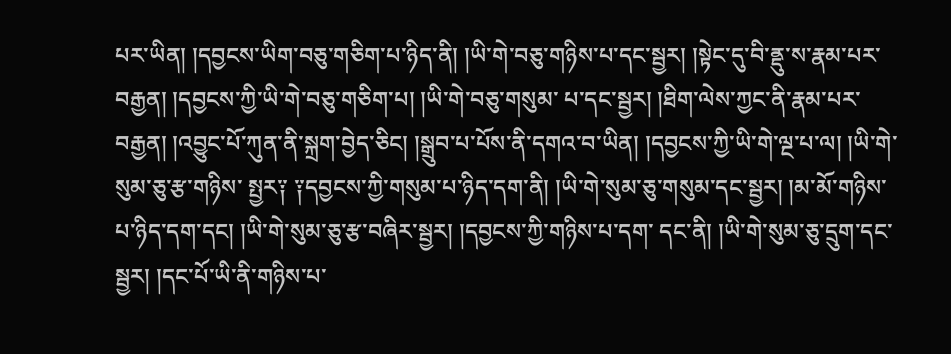པར་ཡིན། །དབྱངས་ཡིག་བཅུ་གཅིག་པ་ཉིད་ནི། །ཡི་གེ་བཅུ་གཉིས་པ་དང་སྦྱར། །སྟེང་དུ་བི་ནྡུ་ས་རྣམ་པར་བརྒྱན། །དབྱངས་ཀྱི་ཡི་གེ་བཅུ་གཅིག་པ། །ཡི་གེ་བཅུ་གསུམ་ པ་དང་སྦྱར། །ཐིག་ལེས་ཀྱང་ནི་རྣམ་པར་བརྒྱན། །འབྱུང་པོ་ཀུན་ནི་སྐྲག་བྱེད་ཅིང། །སྒྲུབ་པ་པོས་ནི་དགའ་བ་ཡིན། །དབྱངས་ཀྱི་ཡི་གེ་ལྔ་པ་ལ། །ཡི་གེ་སུམ་ཅུ་རྩ་གཉིས་ སྤྱར༑ ༑དབྱངས་ཀྱི་གསུམ་པ་ཉིད་དག་ནི། །ཡི་གེ་སུམ་ཅུ་གསུམ་དང་སྦྱར། །མ་མོ་གཉིས་པ་ཉིད་དག་དང། །ཡི་གེ་སུམ་ཅུ་རྩ་བཞིར་སྦྱར། །དབྱངས་ཀྱི་གཉིས་པ་དག་ དང་ནི། །ཡི་གེ་སུམ་ཅུ་དྲུག་དང་སྦྱར། །དང་པོ་ཡི་ནི་གཉིས་པ་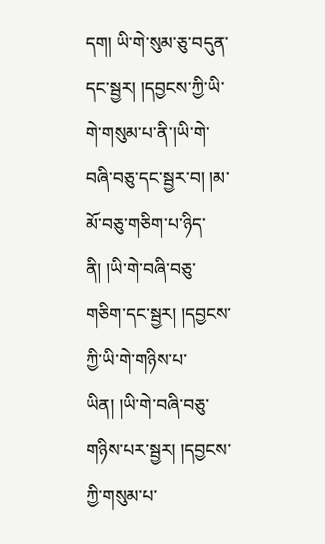དག། ཡི་གེ་སུམ་ཅུ་བདུན་དང་སྦྱར། །དབྱངས་ཀྱི་ཡི་གེ་གསུམ་པ་ནི་།ཡི་གེ་བཞི་བཅུ་དང་སྦྱར་བ། །མ་ མོ་བཅུ་གཅིག་པ་ཉིད་ནི། །ཡི་གེ་བཞི་བཅུ་གཅིག་དང་སྦྱར། །དབྱངས་ཀྱི་ཡི་གེ་གཉིས་པ་ཡིན། །ཡི་གེ་བཞི་བཅུ་གཉིས་པར་སྦྱར། །དབྱངས་ཀྱི་གསུམ་པ་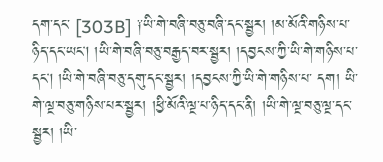དག་དང་ [303B] ༑ཡི་གེ་བཞི་བཅུ་བཞི་དང་སྦྱར། །མ་མོའི་གཉིས་པ་ཉིད་དང་ཡང། །ཡི་གེ་བཞི་བཅུ་བརྒྱད་བར་སྦྱར། །དབྱངས་ཀྱི་ཡི་གེ་གཉིས་པ་དང། །ཡི་གེ་བཞི་བཅུ་དགུ་དང་སྦྱར། །དབྱངས་ཀྱི་ཡི་གེ་གཉིས་པ་ དག། ཡི་གེ་ལྔ་བཅུ་གཉིས་པར་སྦྱར། །ཕྱི་མོའི་ལྔ་པ་ཉིད་དང་ནི། །ཡི་གེ་ལྔ་བཅུ་ལྔ་དང་སྦྱར། །ཡི་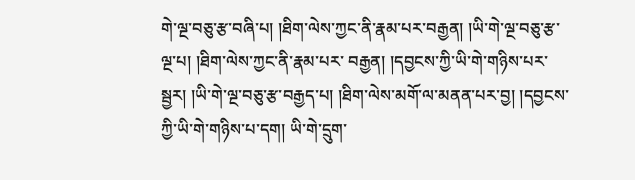གེ་ལྔ་བཅུ་རྩ་བཞི་པ། །ཐིག་ལེས་ཀྱང་ནི་རྣམ་པར་བརྒྱན། །ཡི་གེ་ལྔ་བཅུ་རྩ་ལྔ་པ། །ཐིག་ལེས་ཀྱང་ནི་རྣམ་པར་ བརྒྱན། །དབྱངས་ཀྱི་ཡི་གེ་གཉིས་པར་སྦྱར། །ཡི་གེ་ལྔ་བཅུ་རྩ་བརྒྱད་པ། །ཐིག་ལེས་མགོ་ལ་མནན་པར་བྱ། །དབྱངས་ཀྱི་ཡི་གེ་གཉིས་པ་དག། ཡི་གེ་དྲུག་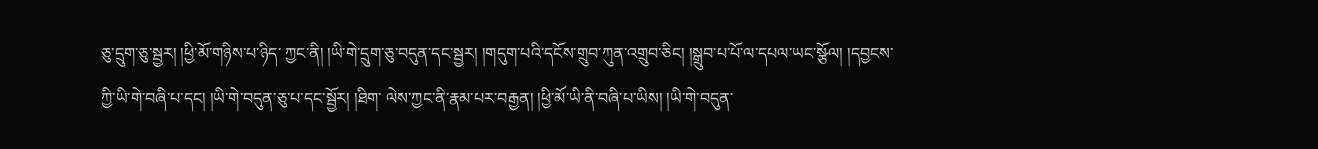ཅུ་དྲུག་ཅུ་སྦྱར། །ཕྱི་མོ་གཉིས་པ་ཉིད་ ཀྱང་ནི། །ཡི་གེ་དྲུག་ཅུ་བདུན་དང་སྦྱར། །གདུག་པའི་དངོས་གྲུབ་ཀུན་འགྲུབ་ཅིང། །སྒྲུབ་པ་པོ་ལ་དཔལ་ཡང་སྩོལ། །དབྱངས་ཀྱི་ཡི་གེ་བཞི་པ་དང། །ཡི་གེ་བདུན་ཅུ་པ་དང་སྦྱོར། །ཐིག་ ལེས་ཀྱང་ནི་རྣམ་པར་བརྒྱན། །ཕྱི་མོ་ཡི་ནི་བཞི་པ་ཡིས། །ཡི་གེ་བདུན་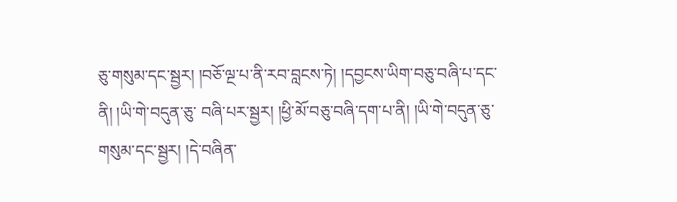ཅུ་གསུམ་དང་སྦྱར། །བཅོ་ལྔ་པ་ནི་རབ་བླངས་ཏེ། །དབྱངས་ཡིག་བཅུ་བཞི་པ་དང་ནི། །ཡི་གེ་བདུན་ཅུ་ བཞི་པར་སྦྱར། །ཕྱི་མོ་བཅུ་བཞི་དག་པ་ནི། །ཡི་གེ་བདུན་ཅུ་གསུམ་དང་སྦྱར། །དེ་བཞིན་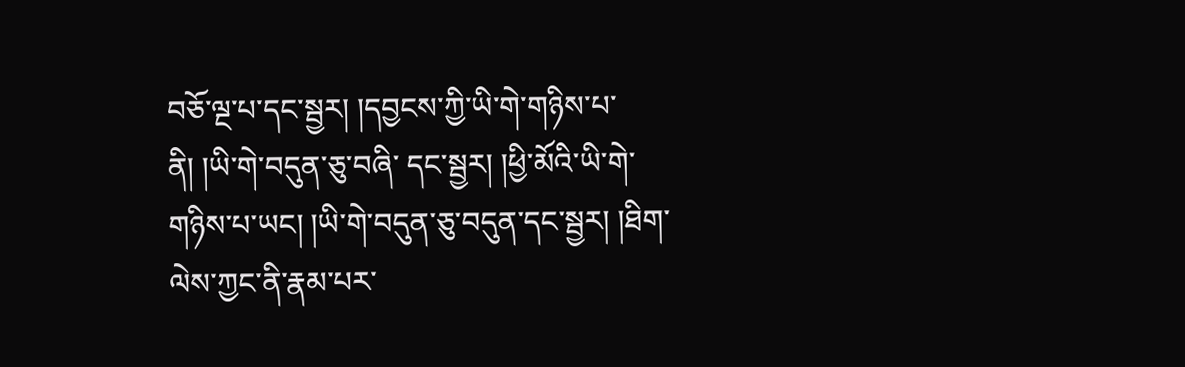བཅོ་ལྔ་པ་དང་སྦྱར། །དབྱངས་ཀྱི་ཡི་གེ་གཉིས་པ་ནི། །ཡི་གེ་བདུན་ཅུ་བཞི་ དང་སྦྱར། །ཕྱི་མོའི་ཡི་གེ་གཉིས་པ་ཡང། །ཡི་གེ་བདུན་ཅུ་བདུན་དང་སྦྱར། །ཐིག་ལེས་ཀྱང་ནི་རྣམ་པར་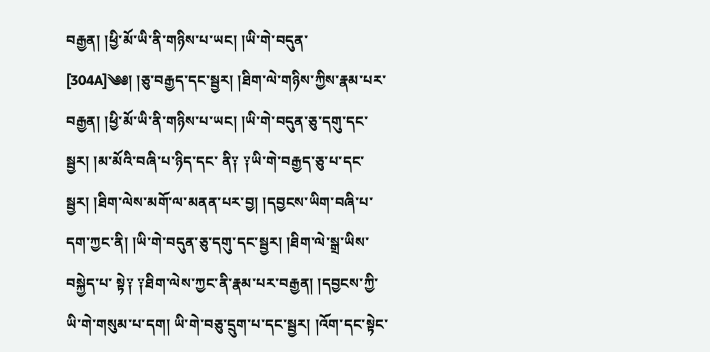བརྒྱན། །ཕྱི་མོ་ཡི་ནི་གཉིས་པ་ཡང། །ཡི་གེ་བདུན་ [304A]༄༅། །ཅུ་བརྒྱད་དང་སྦྱར། །ཐིག་ལེ་གཉིས་ཀྱིས་རྣམ་པར་བརྒྱན། །ཕྱི་མོ་ཡི་ནི་གཉིས་པ་ཡང། །ཡི་གེ་བདུན་ཅུ་དགུ་དང་སྦྱར། །མ་མོའི་བཞི་པ་ཉིད་དང་ ནི༑ ༑ཡི་གེ་བརྒྱད་ཅུ་པ་དང་སྦྱར། །ཐིག་ལེས་མགོ་ལ་མནན་པར་བྱ། །དབྱངས་ཡིག་བཞི་པ་དག་ཀྱང་ནི། །ཡི་གེ་བདུན་ཅུ་དགུ་དང་སྦྱར། །ཐིག་ལེ་སྒྲ་ཡིས་བསྐྱེད་པ་ སྟེ༑ ༑ཐིག་ལེས་ཀྱང་ནི་རྣམ་པར་བརྒྱན། །དབྱངས་ཀྱི་ཡི་གེ་གསུམ་པ་དག། ཡི་གེ་བཅུ་དྲུག་པ་དང་སྦྱར། །འོག་དང་སྟེང་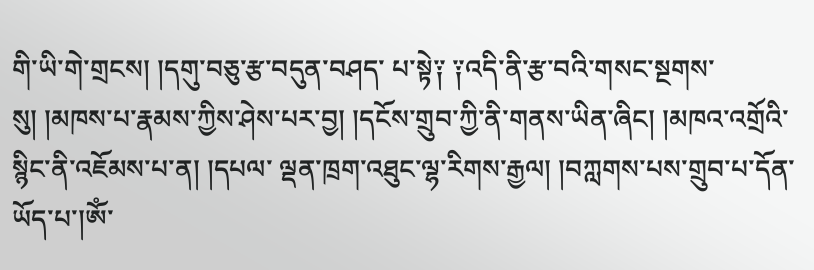གི་ཡི་གེ་གྲངས། །དགུ་བཅུ་རྩ་བདུན་བཤད་ པ་སྟེ༑ ༑འདི་ནི་རྩ་བའི་གསང་སྔགས་སུ། །མཁས་པ་རྣམས་ཀྱིས་ཤེས་པར་བྱ། །དངོས་གྲུབ་ཀྱི་ནི་གནས་ཡིན་ཞིང། །མཁའ་འགྲོའི་སྙིང་ནི་འཇོམས་པ་ན། །དཔལ་ ལྡན་ཁྲག་འཐུང་ལྷ་རིགས་རྒྱལ། །བཀླགས་པས་གྲུབ་པ་དོན་ཡོད་པ་།ཨོཾ་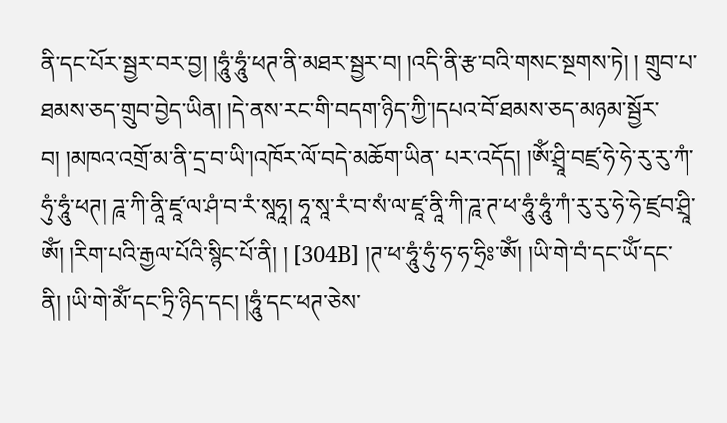ནི་དང་པོར་སྦྱར་བར་བྱ། །ཧཱུཾ་ཧཱུཾ་ཕཊ་ནི་མཐར་སྦྱར་བ། །འདི་ནི་རྩ་བའི་གསང་སྔགས་ཏེ། ། གྲུབ་པ་ཐམས་ཅད་གྲུབ་བྱེད་ཡིན། །དེ་ནས་རང་གི་བདག་ཉིད་ཀྱི་།དཔའ་བོ་ཐམས་ཅད་མཉམ་སྦྱོར་བ། །མཁའ་འགྲོ་མ་ནི་དྲ་བ་ཡི་།འཁོར་ལོ་བདེ་མཆོག་ཡིན་ པར་འདོད། །ཨོཾ་ཤྲཱི་བཛྲ་ཧེ་ཧེ་རུ་རུ་ཀཾ་ཧུཾ་ཧཱུཾ་ཕཊ། ཌཱ་ཀི་ནཱི་ཛཱ་ལ་ཤཾ་བ་རཾ་སཱཧཱ། ཧཱ་སཱ་རཾ་བ་སཾ་ལ་ཛཱ་ནཱི་ཀི་ཌཱ་ཊ་ཕ་ཧཱུཾ་ཧཱུཾ་ཀཾ་རུ་རུ་ཧེ་ཧེ་ཛྲབ་ཤྲཱི་ཨོཾ། །རིག་པའི་རྒྱལ་པོའི་སྙིང་པོ་ནི། ། [304B] །ཊ་ཕ་ཧཱུཾ་ཧུཾ་ཧ་ཧ་ཧྲིཿ་ཨོཾ། །ཡི་གེ་བཾ་དང་ཡོཾ་དང་ནི། །ཡི་གེ་མོཾ་དང་ཏྲི་ཉིད་དང། །ཧཱུཾ་དང་ཕཊ་ཅེས་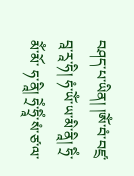བཤད་པ་ཡིན། །ཨོཾ་བཾ་བཛྲ་བཱ་རཱ་ཧི། ཧཾ་ཡོཾ་ཡ་མི་ནཱི། ཧྲིཾ་མོཾ་མོ་ ཧ་ནཱི། ཧྲེཾ་ཧྲཱིཾ་སཾ་ཙ་ལ་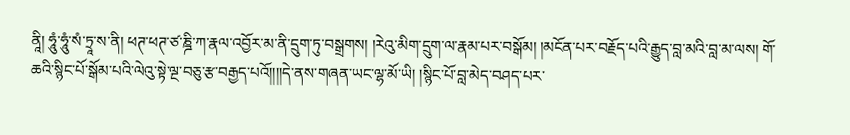ནཱི། ཧཱུཾ་ཧཱུཾ་སཾ་ཏྲཱ་ས་ནི། ཕཊ་ཕཊ་ཙ་ཎྜི་ཀ་རྣལ་འབྱོར་མ་ནི་དྲུག་ཏུ་བསྒྲགས། །རེའུ་མིག་དྲུག་ལ་རྣམ་པར་བསྒོམ། །མངོན་པར་བརྗོད་པའི་རྒྱུད་བླ་མའི་བླ་མ་ལས། གོ་ ཆའི་སྙིང་པོ་སྒོམ་པའི་ལེའུ་སྟེ་ལྔ་བཅུ་རྩ་བརྒྱད་པའོ།།།།དེ་ནས་གཞན་ཡང་ལྷ་མོ་ཡི། །སྙིང་པོ་བླ་མེད་བཤད་པར་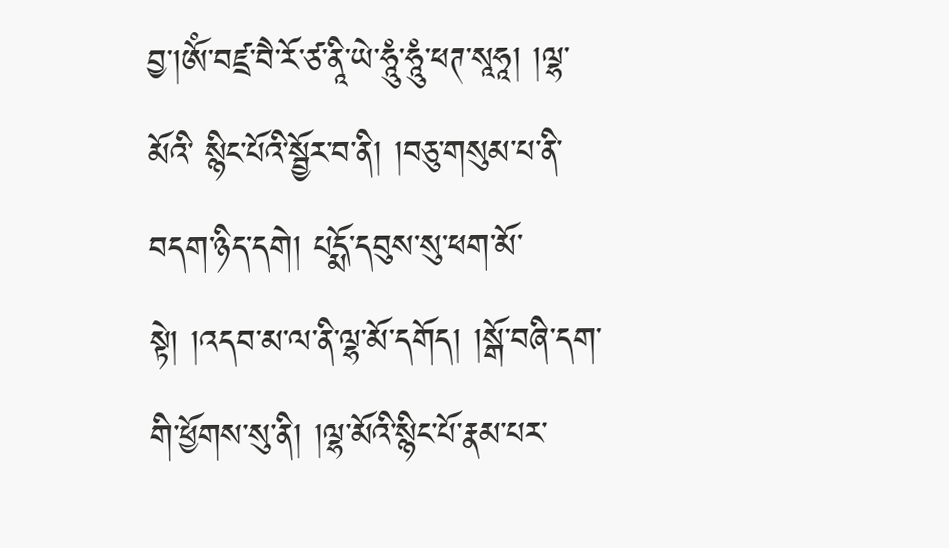བྱ་།ཨོཾ་བཛྲ་བཻ་རོ་ཙ་ནཱི་ཡེ་ཧཱུཾ་ཧཱུཾ་ཕཊ་སཱཧཱ། །ལྷ་མོའི་ སྙིང་པོའི་སྦྱོར་བ་ནི། །བཅུ་གསུམ་པ་ནི་བདག་ཉིད་དགེ། པདྨོ་དབུས་སུ་ཕག་མོ་སྟེ། །འདབ་མ་ལ་ནི་ལྷ་མོ་དགོད། །སྒོ་བཞི་དག་གི་ཕྱོགས་སུ་ནི། །ལྷ་མོའི་སྙིང་པོ་རྣམ་པར་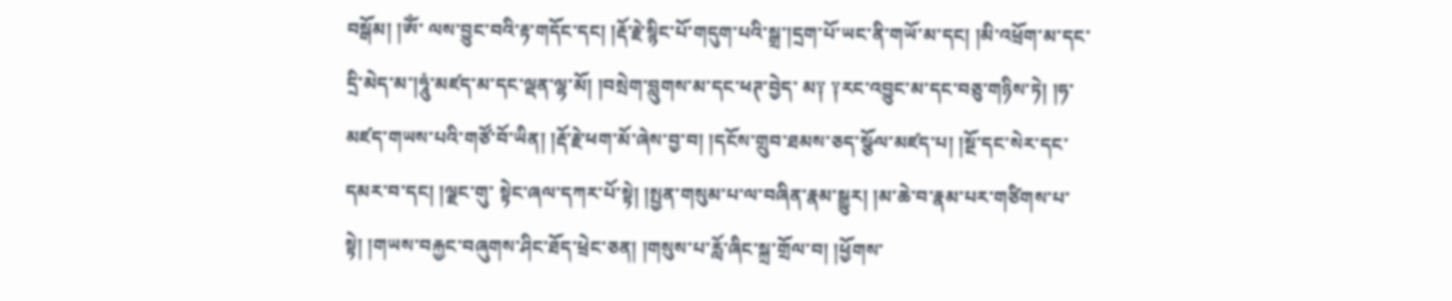བསྒོམ། །ཨོཾ་ ལས་བྱུང་བའི་རྟ་གདོང་དང། །རྡོ་རྗེ་སྙིང་པོ་གདུག་པའི་སྒྲ་།དྲག་པོ་ཡང་ནི་གཡོ་མ་དང། །མི་འཕྲོག་མ་དང་དྲི་མེད་མ་།ཧཱུཾ་མཛད་མ་དང་ལྡན་ལྷ་མོ། །བསྲེག་བླུགས་མ་དང་ཕཊ་བྱེད་ མ༑ ༑རང་འབྱུང་མ་དང་བཅུ་གཉིས་ཏེ། །ཧ་མཛད་གཡས་པའི་གཙོ་བོ་ཡིན། །རྡོ་རྗེ་ཕག་མོ་ཞེས་བྱ་བ། །དངོས་གྲུབ་ཐམས་ཅད་སྩོལ་མཛད་པ། །སྔོ་དང་སེར་དང་དམར་བ་དང། །ལྗང་གུ་ སྟེང་ཞལ་དཀར་པོ་སྟེ། །སྤྱན་གསུམ་པ་ལ་བཞིན་རྣམ་སྒྱུར། །མ་ཆེ་བ་རྣམ་པར་གཙིགས་པ་སྟེ། །གཡས་བརྐྱང་བཞུགས་ཤིང་ཐོད་ཕྲེང་ཅན། །གསུས་པ་རློ་ཞིང་སྐྲ་གྲོལ་བ། །ཕྱོགས་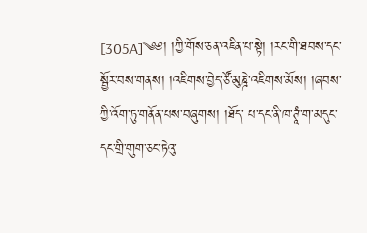[305A]༄༅། །ཀྱི་གོས་ཅན་འཇིན་པ་སྟེ། །རང་གི་ཐབས་དང་སྦྱོར་བས་གནས། །འཇིགས་བྱེད་ཙོ་མུཎྜེ་འཇིགས་མོས། །ཞབས་ཀྱི་འོག་ཏུ་གནོན་པས་བཞུགས། །ཐོད་ པ་དང་ནི་ཁ་ཊཱཾ་ག་མདུང་དང་གྲི་གུག་ཅང་ཏེའུ་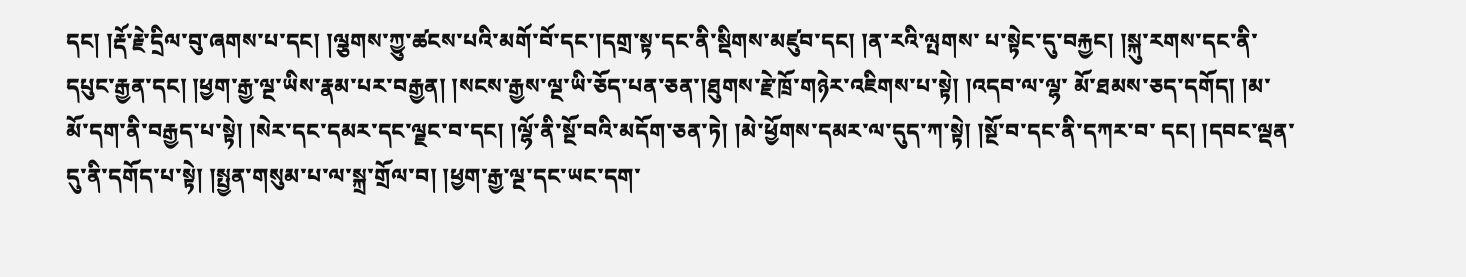དང། །རྡོ་རྗེ་དྲིལ་བུ་ཞགས་པ་དང། །ལྕགས་ཀྱུ་ཚངས་པའི་མགོ་བོ་དང་།དགྲ་སྟ་དང་ནི་སྡིགས་མཛུབ་དང། །ན་རའི་ལྤགས་ པ་སྟེང་དུ་བརྐྱང། །སྐུ་རགས་དང་ནི་དཔུང་རྒྱན་དང། །ཕྱག་རྒྱ་ལྔ་ཡིས་རྣམ་པར་བརྒྱན། །སངས་རྒྱས་ལྔ་ཡི་ཅོད་པན་ཅན་།ཐུགས་རྗེ་ཁྲོ་གཉེར་འཇིགས་པ་སྟེ། །འདབ་ལ་ལྷ་ མོ་ཐམས་ཅད་དགོད། །མ་མོ་དག་ནི་བརྒྱད་པ་སྟེ། །སེར་དང་དམར་དང་ལྗང་བ་དང། །ལྷོ་ནི་སྔོ་བའི་མདོག་ཅན་ཏེ། །མེ་ཕྱོགས་དམར་ལ་དུད་ཀ་སྟེ། །སྔོ་བ་དང་ནི་དཀར་བ་ དང། །དབང་ལྡན་དུ་ནི་དགོད་པ་སྟེ། །སྤྱན་གསུམ་པ་ལ་སྐྲ་གྲོལ་བ། །ཕྱག་རྒྱ་ལྔ་དང་ཡང་དག་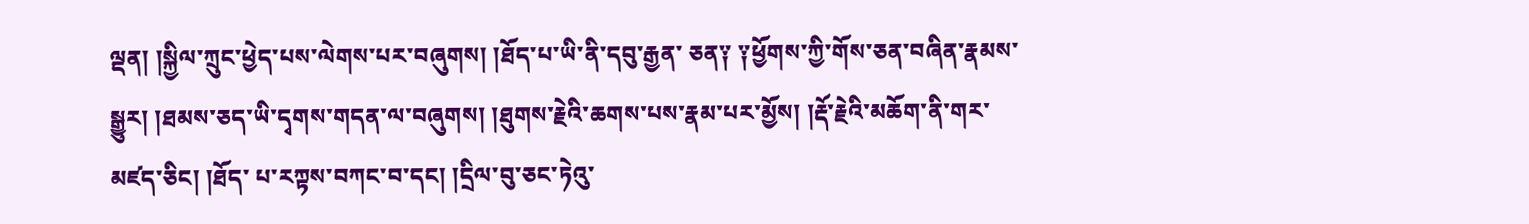ལྡན། །སྐྱིལ་ཀྲུང་ཕྱེད་པས་ལེགས་པར་བཞུགས། །ཐོད་པ་ཡི་ནི་དབུ་རྒྱན་ ཅན༑ ༑ཕྱོགས་ཀྱི་གོས་ཅན་བཞིན་རྣམས་སྒྱུར། །ཐམས་ཅད་ཡི་དྭགས་གདན་ལ་བཞུགས། །ཐུགས་རྗེའི་ཆགས་པས་རྣམ་པར་མྱོས། །རྡོ་རྗེའི་མཆོག་ནི་གར་མཛད་ཅིང། །ཐོད་ པ་རཀྟས་བཀང་བ་དང། །དྲིལ་བུ་ཅང་ཏེའུ་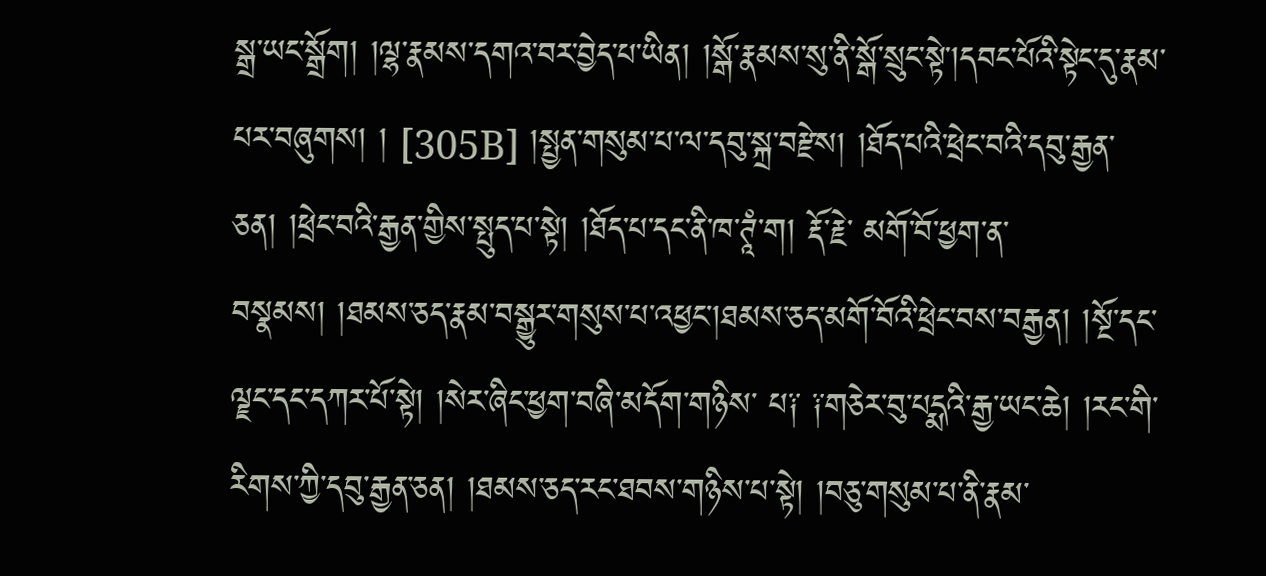སྒྲ་ཡང་སྒྲོག། །ལྷ་རྣམས་དགའ་བར་བྱེད་པ་ཡིན། །སྒོ་རྣམས་སུ་ནི་སྒོ་སྲུང་སྟེ་།དབང་པོའི་སྟེང་དུ་རྣམ་པར་བཞུགས། ། [305B] །སྤྱན་གསུམ་པ་ལ་དབུ་སྐྲ་བརྫེས། །ཐོད་པའི་ཕྲེང་བའི་དབུ་རྒྱན་ཅན། །ཕྲེང་བའི་རྒྱན་གྱིས་སྤུད་པ་སྟེ། །ཐོད་པ་དང་ནི་ཁ་ཊཱཾ་ག། རྡོ་རྗེ་ མགོ་བོ་ཕྱག་ན་བསྣམས། །ཐམས་ཅད་རྣམ་བསྒྱུར་གསུས་པ་འཕྱང་།ཐམས་ཅད་མགོ་བོའི་ཕྲེང་བས་བརྒྱན། །སྔོ་དང་ལྗང་དང་དཀར་པོ་སྟེ། །སེར་ཞིང་ཕྱག་བཞི་མདོག་གཉིས་ པ༑ ༑གཅེར་བུ་པདྨའི་རྒྱ་ཡང་ཆེ། །རང་གི་རིགས་ཀྱི་དབུ་རྒྱན་ཅན། །ཐམས་ཅད་རང་ཐབས་གཉིས་པ་སྟེ། །བཅུ་གསུམ་པ་ནི་རྣམ་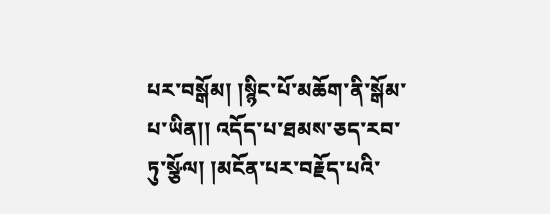པར་བསྒོམ། །སྙིང་པོ་མཆོག་ནི་སྒོམ་པ་ཡིན།། འདོད་པ་ཐམས་ཅད་རབ་ཏུ་སྩོལ། །མངོན་པར་བརྗོད་པའི་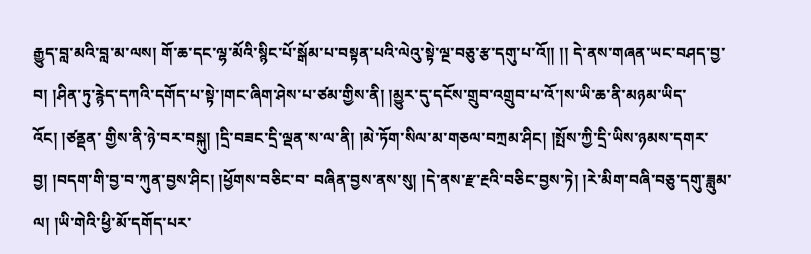རྒྱུད་བླ་མའི་བླ་མ་ལས། གོ་ཆ་དང་ལྷ་མོའི་སྙིང་པོ་སྒོམ་པ་བསྟན་པའི་ལེའུ་སྟེ་ལྔ་བཅུ་རྩ་དགུ་པ་འོ།། །། དེ་ནས་གཞན་ཡང་བཤད་བྱ་བ། །ཤིན་ཏུ་རྙེད་དཀའི་དགོད་པ་སྟེ་།གང་ཞིག་ཤེས་པ་ཙམ་གྱིས་ནི། །མྱུར་དུ་དངོས་གྲུབ་འགྲུབ་པ་འོ་།ས་ཡི་ཆ་ནི་མཉམ་ཡིད་འོང། །ཙནྡན་ གྱིས་ནི་ཉེ་བར་བསྐུ། །དྲི་བཟང་དྲི་ལྡན་ས་ལ་ནི། །མེ་ཏོག་སིལ་མ་གཅལ་བཀྲམ་ཤིང། །སྤོས་ཀྱི་དྲི་ཡིས་ཉམས་དགར་བྱ། །བདག་གི་བྱ་བ་ཀུན་བྱས་ཤིང། །ཕྱོགས་བཅིང་བ་ བཞིན་བྱས་ནས་སུ། །དེ་ནས་རྫ་རྔའི་བཅིང་བྱས་ཏེ། །རེ་མིག་བཞི་བཅུ་དགུ་ཟླུམ་ལ། །ཡི་གེའི་ཕྱི་མོ་དགོད་པར་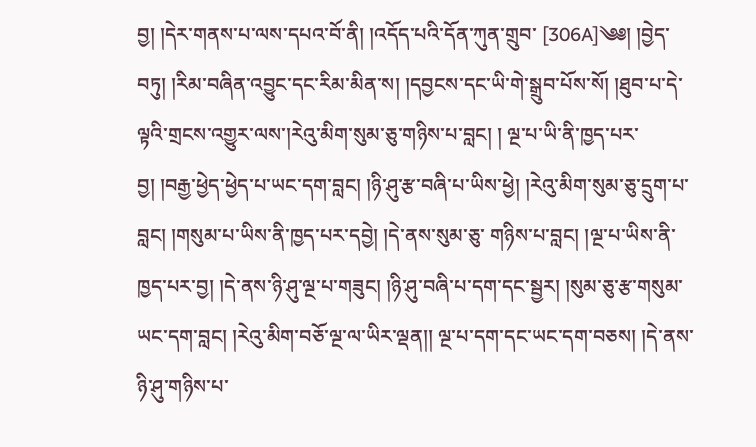བྱ། །དེར་གནས་པ་ལས་དཔའ་བོ་ནི། །འདོད་པའི་དོན་ཀུན་གྲུབ་ [306A]༄༅། །བྱེད་བཏུ། །རིམ་བཞིན་འབྱུང་དང་རིམ་མིན་ས། །དབྱངས་དང་ཡི་གེ་སྒྲུབ་པོས་སོ། །ཐུབ་པ་དེ་ལྟའི་གྲངས་འགྱུར་ལས་།རེའུ་མིག་སུམ་ཅུ་གཉིས་པ་བླང། ། ལྔ་པ་ཡི་ནི་ཁྱད་པར་བྱ། །བརྒྱ་ཕྱེད་ཕྱེད་པ་ཡང་དག་བླང། །ཉི་ཤུ་རྩ་བཞི་པ་ཡིས་ཕྱེ། །རེའུ་མིག་སུམ་ཅུ་དྲུག་པ་བླང། །གསུམ་པ་ཡིས་ནི་ཁྱད་པར་དབྱེ། །དེ་ནས་སུམ་ཅུ་ གཉིས་པ་བླང། །ལྔ་པ་ཡིས་ནི་ཁྱད་པར་བྱ། །དེ་ནས་ཉི་ཤུ་ལྔ་པ་གཟུང། །ཉི་ཤུ་བཞི་པ་དག་དང་སྦྱར། །སུམ་ཅུ་རྩ་གསུམ་ཡང་དག་བླང། །རེའུ་མིག་བཅོ་ལྔ་ལ་ཡིར་ལྡན།། ལྔ་པ་དག་དང་ཡང་དག་བཅས། །དེ་ནས་ཉི་ཤུ་གཉིས་པ་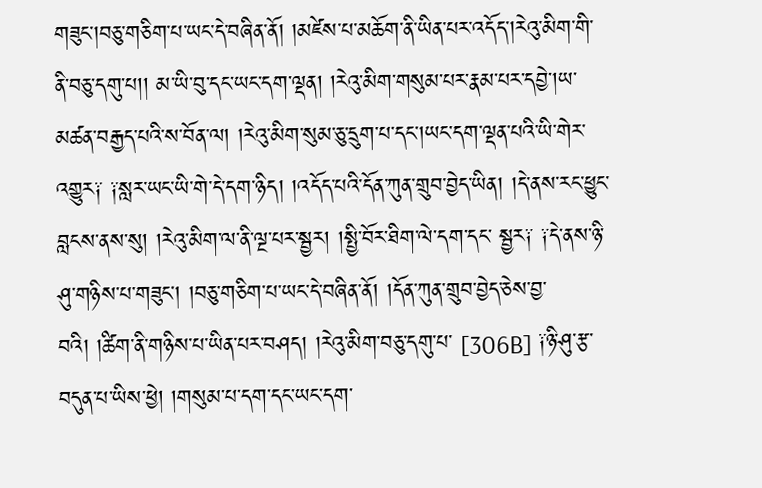གཟུང་།བཅུ་གཅིག་པ་ཡང་དེ་བཞིན་ནོ། །མཛེས་པ་མཆོག་ནི་ཡིན་པར་འདོད་།རེའུ་མིག་གི་ནི་བཅུ་དགུ་པ།། མ་ཡི་བུ་དང་ཡང་དག་ལྡན། །རེའུ་མིག་གསུམ་པར་རྣམ་པར་དབྱེ་།ཡ་མཚན་བརྒྱད་པའི་ས་བོན་ལ། །རེའུ་མིག་སུམ་ཅུ་དྲུག་པ་དང་།ཡང་དག་ལྡན་པའི་ཡི་གེར་ འགྱུར༑ ༑སླར་ཡང་ཡི་གེ་དེ་དག་ཉིད། །འདོད་པའི་དོན་ཀུན་གྲུབ་བྱེད་ཡིན། །དེ་ནས་རང་ཕྱུང་བླངས་ནས་སུ། །རེའུ་མིག་ལ་ནི་ལྔ་པར་སྦྱར། །སྤྱི་བོར་ཐིག་ལེ་དག་དང་ སྦྱར༑ ༑དེ་ནས་ཉི་ཤུ་གཉིས་པ་གཟུང། །བཅུ་གཅིག་པ་ཡང་དེ་བཞིན་ནོ། །དོན་ཀུན་གྲུབ་བྱེད་ཅེས་བྱ་བའི། །ཚིག་ནི་གཉིས་པ་ཡིན་པར་བཤད། །རེའུ་མིག་བཅུ་དགུ་པ་ [306B] ༑ཉི་ཤུ་རྩ་བདུན་པ་ཡིས་ཕྱེ། །གསུམ་པ་དག་དང་ཡང་དག་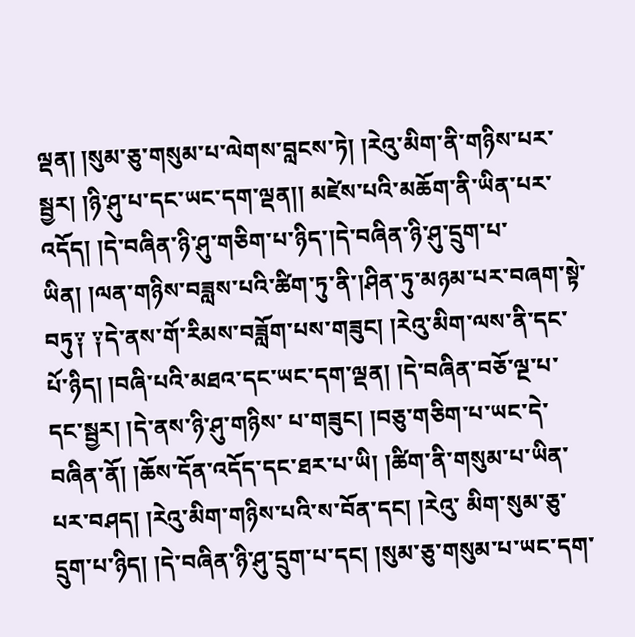ལྡན། །སུམ་ཅུ་གསུམ་པ་ལེགས་བླངས་ཏེ། །རེའུ་མིག་ནི་གཉིས་པར་སྦྱར། །ཉི་ཤུ་པ་དང་ཡང་དག་ལྡན།། མཛེས་པའི་མཆོག་ནི་ཡིན་པར་འདོད། །དེ་བཞིན་ཉི་ཤུ་གཅིག་པ་ཉིད་།དེ་བཞིན་ཉི་ཤུ་དྲུག་པ་ཡིན། །ལན་གཉིས་བཟླས་པའི་ཚིག་ཏུ་ནི་།ཤིན་ཏུ་མཉམ་པར་བཞག་སྟེ་ བཏུ༑ ༑དེ་ནས་གོ་རིམས་བཟློག་པས་གཟུང། །རེའུ་མིག་ལས་ནི་དང་པོ་ཉིད། །བཞི་པའི་མཐའ་དང་ཡང་དག་ལྡན། །དེ་བཞིན་བཅོ་ལྔ་པ་དང་སྦྱར། །དེ་ནས་ཉི་ཤུ་གཉིས་ པ་གཟུང། །བཅུ་གཅིག་པ་ཡང་དེ་བཞིན་ནོ། །ཆོས་དོན་འདོད་དང་ཐར་པ་ཡི། །ཚིག་ནི་གསུམ་པ་ཡིན་པར་བཤད། །རེའུ་མིག་གཉིས་པའི་ས་བོན་དང། །རེའུ་ མིག་སུམ་ཅུ་དྲུག་པ་ཉིད། །དེ་བཞིན་ཉི་ཤུ་དྲུག་པ་དང། །སུམ་ཅུ་གསུམ་པ་ཡང་དག་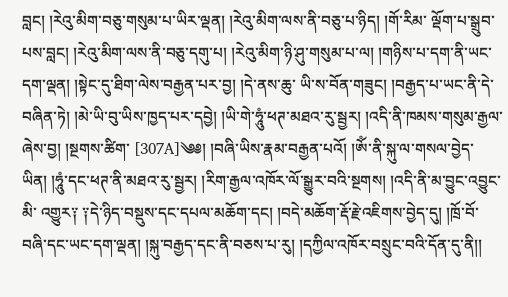བླང། །རེའུ་མིག་བཅུ་གསུམ་པ་ཡིར་ལྡན། །རེའུ་མིག་ལས་ནི་བཅུ་པ་ཉིད། །གོ་རིམ་ ལྡོག་པ་སྒྲུབ་པས་བླང། །རེའུ་མིག་ལས་ནི་བཅུ་དགུ་པ། །རེའུ་མིག་ཉི་ཤུ་གསུམ་པ་ལ། །གཉིས་པ་དག་ནི་ཡང་དག་ལྡན། །སྟེང་དུ་ཐིག་ལེས་བརྒྱན་པར་བྱ། །དེ་ནས་ཆུ་ ཡི་ས་བོན་གཟུང། །བརྒྱད་པ་ཡང་ནི་དེ་བཞིན་ཏེ། །མེ་ཡི་བུ་ཡིས་ཁྱད་པར་དབྱེ། །ཡི་གེ་ཧཱུཾ་ཕཊ་མཐའ་རུ་སྦྱར། །འདི་ནི་ཁམས་གསུམ་རྒྱལ་ཞེས་བྱ། །སྔགས་ཚིག་ [307A]༄༅། །བཞི་ཡིས་རྣམ་བརྒྱན་པའོ། །ཨོཾ་ནི་སྐུ་ལ་གསལ་བྱེད་ཡིན། །ཧཱུཾ་དང་ཕཊ་ནི་མཐའ་རུ་སྦྱར། །རིག་རྒྱལ་འཁོར་ལོ་སྒྱུར་བའི་སྔགས། །འདི་ནི་མ་བྱུང་འབྱུང་མི་ འགྱུར༑ ༑དེ་ཉིད་བསྡུས་དང་དཔལ་མཆོག་དང། །བདེ་མཆོག་རྡོ་རྗེ་འཇིགས་བྱེད་དུ། །ཁྲོ་བོ་བཞི་དང་ཡང་དག་ལྡན། །སྐུ་བརྒྱད་དང་ནི་བཅས་པ་རུ། །དཀྱིལ་འཁོར་བསྲུང་བའི་དོན་དུ་ནི།།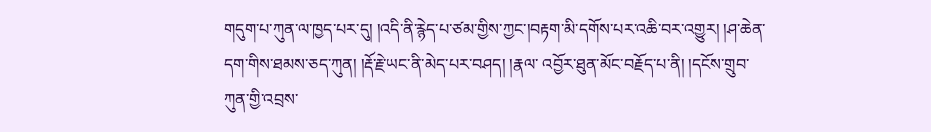གདུག་པ་ཀུན་ལ་ཁྱད་པར་དུ། །འདི་ནི་རྙེད་པ་ཙམ་གྱིས་ཀྱང་།བརྟག་མི་དགོས་པར་འཆི་བར་འགྱུར། །ཤ་ཆེན་དག་གིས་ཐམས་ཅད་ཀུན། །རྡོ་རྗེ་ཡང་ནི་མེད་པར་བཤད། །རྣལ་ འབྱོར་ཐུན་མོང་བརྗོད་པ་ནི། །དངོས་གྲུབ་ཀུན་གྱི་འབྲས་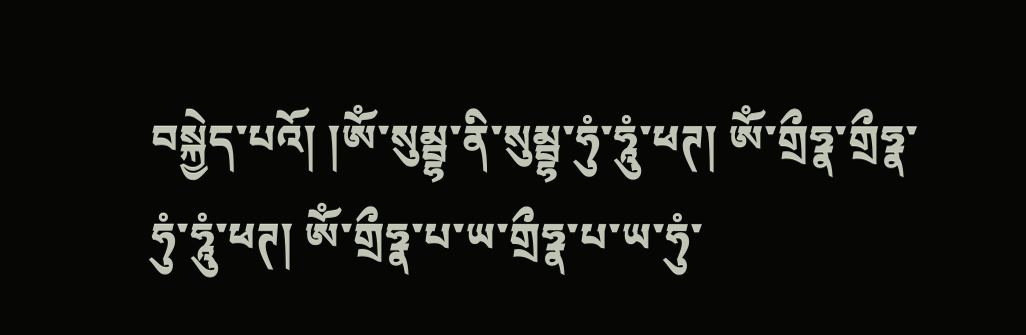བསྐྱེད་པའོ། །ཨོཾ་སུམྦྷ་ནི་སུམྦྷ་ཧུཾ་ཧཱུཾ་ཕཊ། ཨོཾ་གྲྀཧྣ་གྲྀཧྣ་ཧུཾ་ཧཱུཾ་ཕཊ། ཨོཾ་གྲྀཧྣ་པ་ཡ་གྲྀཧྣ་པ་ཡ་ཧུཾ་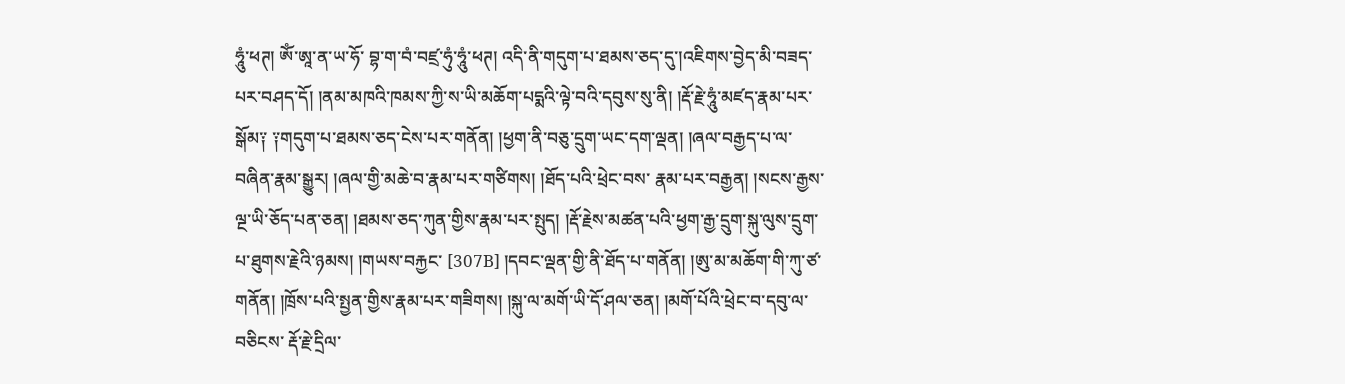ཧཱུཾ་ཕཊ། ཨོཾ་ཨཱ་ན་ཡ་ཧོ་ བྷ་ག་བཾ་བཛྲ་ཧུཾ་ཧཱུཾ་ཕཊ། འདི་ནི་གདུག་པ་ཐམས་ཅད་དུ་།འཇིགས་བྱེད་མི་བཟད་པར་བཤད་དོ། །ནམ་མཁའི་ཁམས་ཀྱི་ས་ཡི་མཆོག་པདྨའི་ལྟེ་བའི་དབུས་སུ་ནི། །རྡོ་རྗེ་ཧཱུཾ་མཛད་རྣམ་པར་ སྒོམ༑ ༑གདུག་པ་ཐམས་ཅད་ངེས་པར་གནོན། །ཕྱག་ནི་བཅུ་དྲུག་ཡང་དག་ལྡན། །ཞལ་བརྒྱད་པ་ལ་བཞིན་རྣམ་སྒྱུར། །ཞལ་གྱི་མཆེ་བ་རྣམ་པར་གཙིགས། །ཐོད་པའི་ཕྲེང་བས་ རྣམ་པར་བརྒྱན། །སངས་རྒྱས་ལྔ་ཡི་ཅོད་པན་ཅན། །ཐམས་ཅད་ཀུན་གྱིས་རྣམ་པར་སྤུད། །རྡོ་རྗེས་མཚན་པའི་ཕྱག་རྒྱ་དྲུག་སྐུ་ལུས་དྲུག་པ་ཐུགས་རྗེའི་ཉམས། །གཡས་བརྐྱང་ [307B] །དབང་ལྡན་གྱི་ནི་ཐོད་པ་གནོན། །ཨུ་མ་མཆོག་གི་ཀུ་ཙ་གནོན། །ཁྲོས་པའི་སྤྱན་གྱིས་རྣམ་པར་གཟིགས། །སྐུ་ལ་མགོ་ཡི་དོ་ཤལ་ཅན། །མགོ་པོའི་ཕྲེང་བ་དབུ་ལ་བཅིངས་ རྡོ་རྗེ་དྲིལ་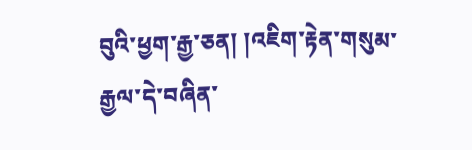བུའི་ཕྱག་རྒྱ་ཅན། །འཇིག་རྟེན་གསུམ་རྒྱལ་དེ་བཞིན་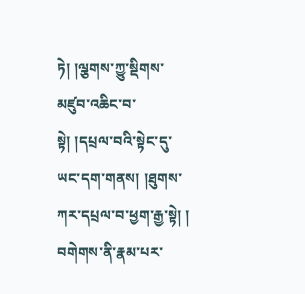ཏེ། །ལྕགས་ཀྱུ་སྡིགས་མཛུབ་འཆིང་བ་སྟེ། །དཔྲལ་བའི་སྟེང་དུ་ཡང་དག་གནས། །ཐུགས་ཀར་དཔྲལ་བ་ཕྱག་རྒྱ་སྟེ། ། བགེགས་ནི་རྣམ་པར་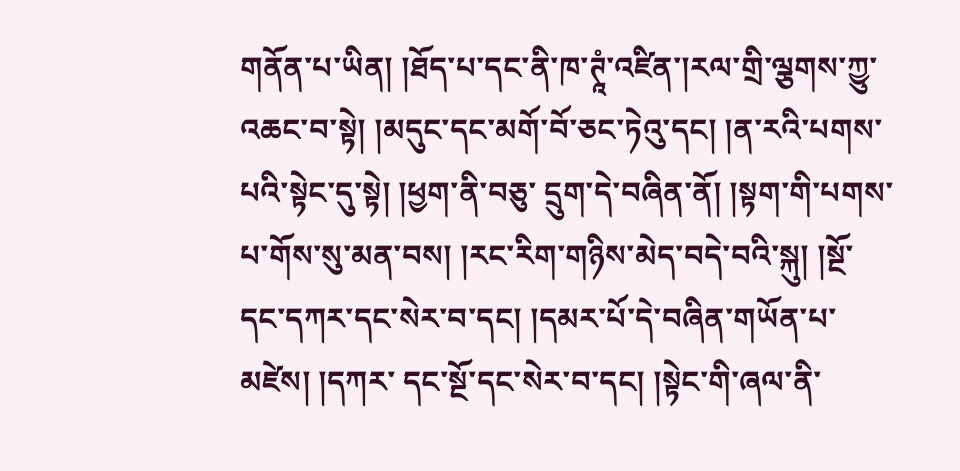གནོན་པ་ཡིན། །ཐོད་པ་དང་ནི་ཁ་ཊཱཾ་འཛིན་།རལ་གྲི་ལྕགས་ཀྱུ་འཆང་བ་སྟེ། །མདུང་དང་མགོ་བོ་ཅང་ཏེའུ་དང། །ན་རའི་པགས་པའི་སྟེང་དུ་སྟེ། །ཕྱག་ནི་བཅུ་ དྲུག་དེ་བཞིན་ནོ། །སྟག་གི་པགས་པ་གོས་སུ་མན་བས། །རང་རིག་གཉིས་མེད་བདེ་བའི་སྐུ། །སྔོ་དང་དཀར་དང་སེར་བ་དང། །དམར་པོ་དེ་བཞིན་གཡོན་པ་མཛེས། །དཀར་ དང་སྔོ་དང་སེར་བ་དང། །སྟེང་གི་ཞལ་ནི་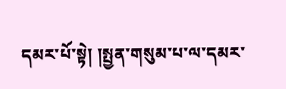དམར་པོ་སྟེ། །སྤྱན་གསུམ་པ་ལ་དམར་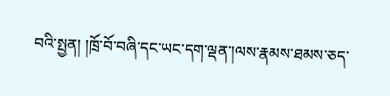བའི་སྤྱན། །ཁྲོ་བོ་བཞི་དང་ཡང་དག་ལྡན་།ལས་རྣམས་ཐམས་ཅད་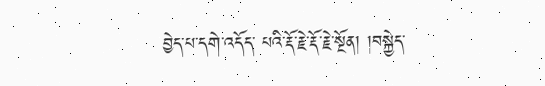བྱེད་པ་དགེ་འདོད་ པའི་རྡོ་རྗེ་རྡོ་རྗེ་སྔོན། །བསྐྱེད་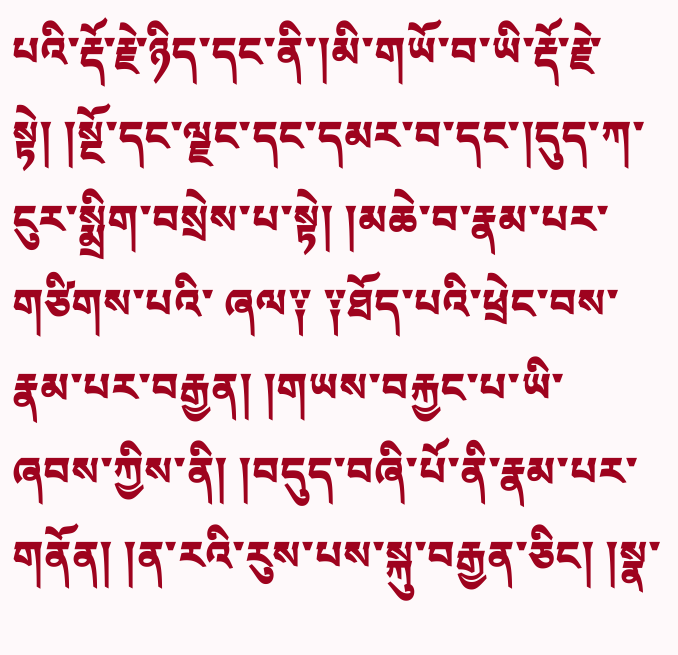པའི་རྡོ་རྗེ་ཉིད་དང་ནི་།མི་གཡོ་བ་ཡི་རྡོ་རྗེ་སྟེ། །སྔོ་དང་ལྗང་དང་དམར་བ་དང་།དུད་ཀ་ངུར་སྨྲིག་བསྲེས་པ་སྟེ། །མཆེ་བ་རྣམ་པར་གཙིགས་པའི་ ཞལ༑ ༑ཐོད་པའི་ཕྲེང་བས་རྣམ་པར་བརྒྱན། །གཡས་བརྐྱང་པ་ཡི་ཞབས་ཀྱིས་ནི། །བདུད་བཞི་པོ་ནི་རྣམ་པར་གནོན། །ན་རའི་རུས་པས་སྐུ་བརྒྱན་ཅིང། །སྣ་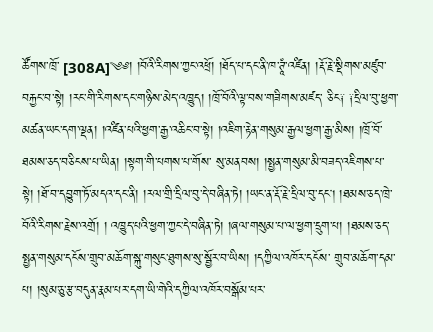ཚོགས་ཁྲོ་ [308A]༄༅། །བོའི་རིགས་ཀྱང་འཕྲོ། །ཐོད་པ་དང་ནི་ཁ་ཊཱཾ་འཛིན། །རྡོ་རྗེ་སྡིགས་མཛུབ་བརྐྱང་བ་སྟེ། །རང་གི་རིགས་དང་གཉིས་མེད་འཁྱུད། །ཁྲོ་བོའི་ལྟ་བས་གཟིགས་མཛད་ ཅིང༑ ༑དྲིལ་བུ་ཕྱག་མཚན་ཡང་དག་ལྡན། །འཛིན་པའི་ཕྱག་རྒྱ་འཆིང་བ་སྟེ། །འཇིག་རྟེན་གསུམ་རྒྱལ་ཕྱག་རྒྱ་མིས། །ཁྲོ་བོ་ཐམས་ཅད་བཅིངས་པ་ཡིན། །སྟག་གི་པགས་པ་གོས་ སུ་མནབས། །སྤྱན་གསུམ་མི་བཟད་འཇིགས་པ་སྟེ། །ཐོ་བ་དབྱུག་ཏོ་མདའ་དང་ནི། །རལ་གྲི་དྲིལ་བུ་དེ་བཞིན་ཏེ། །ཡང་ན་རྡོ་རྗེ་དྲིལ་བུ་དང། །ཐམས་ཅད་ཁྲེ་བོའི་རིགས་རྗེས་འགྲོ། ། འཁྱུད་པའི་ཕྱག་ཀྱང་དེ་བཞིན་ཏེ། །ཞལ་གསུམ་པ་ལ་ཕྱག་དྲུག་པ། །ཐམས་ཅད་སྤྱན་གསུམ་དངོས་གྲུབ་མཆོག་སྐུ་གསུང་ཐུགས་སུ་སྦྱོར་བ་ཡིས། །དཀྱིལ་འཁོར་དངོས་ གྲུབ་མཆོག་དམ་པ། །སུམ་ཅུ་རྩ་བདུན་རྣམ་པར་དག་ཡི་གེའི་དཀྱིལ་འཁོར་བསྒོམ་པར་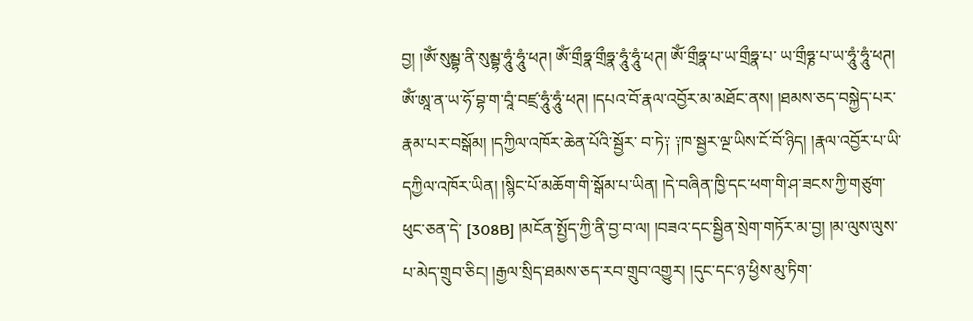བྱ། །ཨོཾ་སུམྦྷ་ནི་སུམྦྷ་ཧཱུཾ་ཧཱུཾ་ཕཊ། ཨོཾ་གྲྀཧྣ་གྲྀཧྣ་ཧཱུཾ་ཧཱུཾ་ཕཊ། ཨོཾ་གྲྀཧྣ་པ་ཡ་གྲྀཧྣ་པ་ ཡ་གྲྀཧྞ་པ་ཡ་ཧཱུཾ་ཧཱུཾ་ཕཊ། ཨོཾ་ཨཱ་ན་ཡ་ཧོ་བྷ་ག་བཱཾ་བཛྲ་ཧཱུཾ་ཧཱུཾ་ཕཊ། །དཔའ་བོ་རྣལ་འབྱོར་མ་མཐོང་ནས། །ཐམས་ཅད་བསྐྱེད་པར་རྣམ་པར་བསྒོམ། །དཀྱིལ་འཁོར་ཆེན་པོའི་སྦྱོར་ བ་ཏེ༑ ༑ཁ་སྦྱར་ལྔ་ཡིས་ངོ་བོ་ཉིད། །རྣལ་འབྱོར་པ་ཡི་དཀྱིལ་འཁོར་ཡིན། །སྙིང་པོ་མཆོག་གི་སྒོམ་པ་ཡིན། །དེ་བཞིན་ཁྱི་དང་ཕག་གི་ཤ་ཟངས་ཀྱི་གཙུག་ཕུང་ཅན་དེ་ [308B] །མངོན་སྤྱོད་ཀྱི་ནི་བྱ་བ་ལ། །བཟའ་དང་སྦྱིན་སྲེག་གཏོར་མ་བྱ། །མ་ལུས་ལུས་པ་མེད་གྲུབ་ཅིང། །རྒྱལ་སྲིད་ཐམས་ཅད་རབ་གྲུབ་འགྱུར། །དུང་དང་ཉ་ཕྱིས་མུ་ཏིག་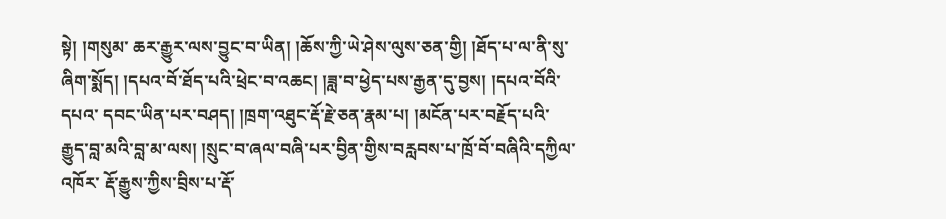སྟེ། །གསུམ་ ཆར་རྒྱུར་ལས་བྱུང་བ་ཡིན། །ཆོས་ཀྱི་ཡེ་ཤེས་ལུས་ཅན་གྱི། །ཐོད་པ་ལ་ནི་སུ་ཞིག་སྨོད། །དཔའ་བོ་ཐོད་པའི་ཕྲེང་བ་འཆང། །ཟླ་བ་ཕྱེད་པས་རྒྱན་དུ་བྱས། །དཔའ་བོའི་དཔའ་ དབང་ཡིན་པར་བཤད། །ཁྲག་འཐུང་རྡོ་རྗེ་ཅན་རྣམ་པ། །མངོན་པར་བརྗོད་པའི་རྒྱུད་བླ་མའི་བླ་མ་ལས། །སྲུང་བ་ཞལ་བཞི་པར་བྱིན་གྱིས་བརླབས་པ་ཁྲོ་བོ་བཞིའི་དཀྱིལ་འཁོར་ རྡོ་རྒྱུས་ཀྱིས་བྲིས་པ་རྡོ་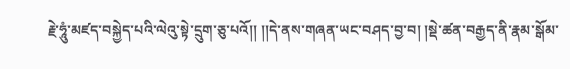རྗེ་ཧཱུཾ་མཛད་བསྐྱེད་པའི་ལེའུ་སྟེ་དྲུག་ཅུ་པའོ།། །།དེ་ནས་གཞན་ཡང་བཤད་བྱ་བ། །སྡེ་ཚན་བརྒྱད་ནི་རྣམ་སྒོམ་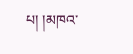པ། །མཁའ་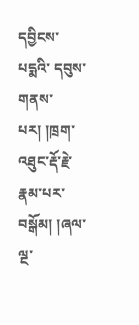དབྱིངས་པདྨའི་ དབུས་གནས་པར། །ཁྲག་འཐུང་རྡོ་རྗེ་རྣམ་པར་བསྒོམ། །ཞལ་ལྔ་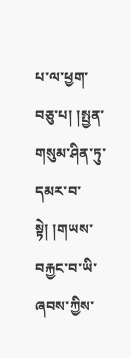པ་ལ་ཕྱག་བཅུ་པ། །སྤྱན་གསུམ་ཤིན་ཏུ་དམར་བ་སྟེ། །གཡས་བརྐྱང་བ་ཡི་ཞབས་ཀྱིས་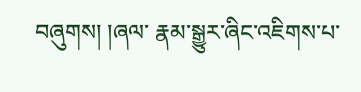བཞུགས། །ཞལ་ རྣམ་སྒྱུར་ཞིང་འཇིགས་པ་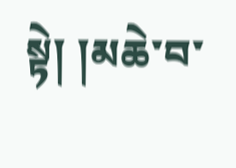སྟེ། །མཆེ་བ་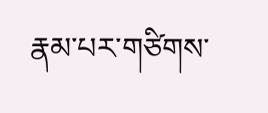རྣམ་པར་གཙིགས་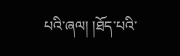པའི་ཞལ། །ཐོད་པའི་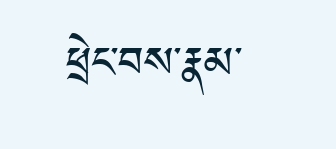ཕྲེང་བས་རྣམ་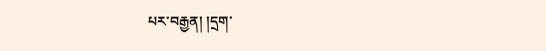པར་བརྒྱན། །དྲག་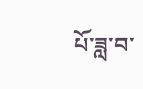པོ་ཟླ་བ་